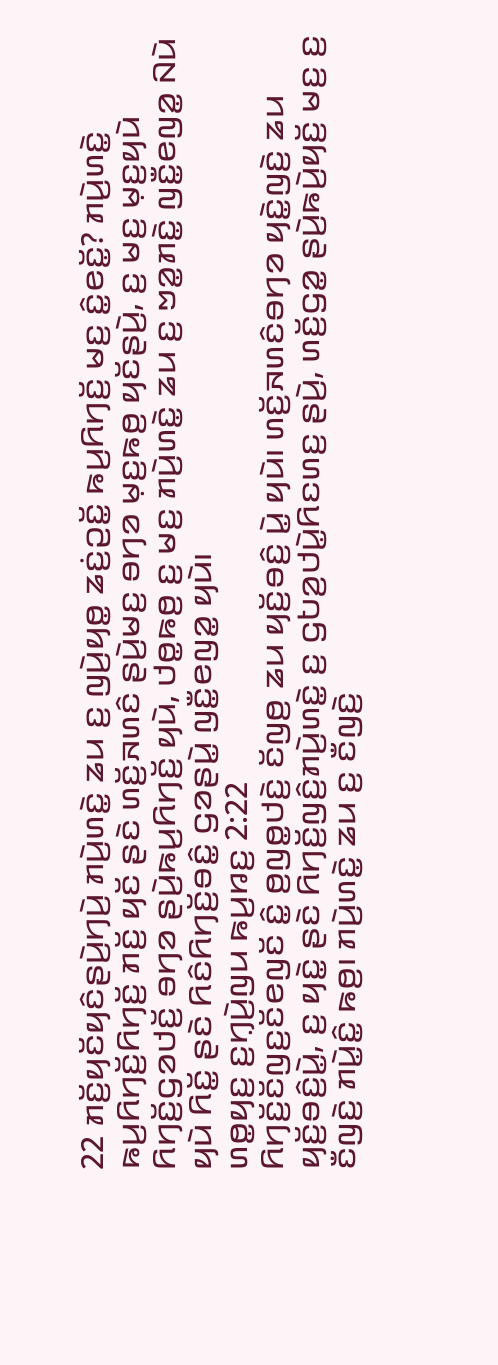22 ꤊꤢꤩ꤬ꤟꤢꤩꤟꤢꤨꤔꤣꤧ꤬ꤚꤣꤧ꤬ ꤊꤣꤧ꤬ꤛꤢꤧ꤭ ꤘꤣ ꤢ꤬ ꤜꤣꤧ꤬ꤟꤥ꤭ ꤘꤢꤦ꤬ꤑꤢꤩ꤭ ꤒꤣ꤬ꤖꤚꤢꤩ꤬ ꤗꤢ꤬ ꤢꤨ꤭ꤕꤢꤩ꤭? ꤊꤣꤧ꤬ꤛꤢꤧ꤭ ꤒꤣ꤬ꤖꤚꤢꤩ꤬ꤖꤚꤢꤩ꤬ ꤊꤢꤩ꤬ ꤟꤢꤩ ꤔꤢꤧ ꤛꤢꤩ꤬ꤏꤛꤢꤨ ꤔꤣꤧ꤬ꤗꤢ꤬ ꤋꤚꤤ ꤗ꤫ꤢ꤬ꤒꤥ꤬ ꤟꤢꤩꤔꤣꤧ꤬, ꤢ꤬ ꤗꤢ꤬ ꤗ꤫ꤢ꤬ꤟꤣꤧ ꤖꤚꤢꤩ꤬ꤞꤤꤓꤢꤩ꤬ ꤋꤚꤤ ꤔꤣꤧ꤬ꤒꤣ꤬ꤖꤚꤢꤩ꤬ ꤟꤣꤧ, ꤓꤥ꤭ꤒꤥ꤬ ꤢ꤬ ꤗꤢ꤬ ꤊꤣꤧ꤬ꤛꤢꤧ꤭ ꤘꤣ ꤢ꤬ ꤠꤤ꤭ꤊꤢꤧ꤭ ꤜꤢꤪ꤭ꤕꤜꤤ꤭ ꤡꤣꤧ ꤟꤣꤧ ꤖꤢꤩ꤭ ꤔꤢꤧ ꤖꤢꤨꤖꤚꤢꤩ꤬ꤋꤢꤨ꤭ ꤞꤤꤔꤣꤧ꤭ ꤜꤢꤪ꤭ꤕꤜꤤ꤭ ꤟꤣꤧ꤯
ꤛꤥ꤭ꤟꤢ꤬ ꤢ꤬ꤚ꤫ꤣꤧ꤬ꤜꤣ ꤒꤣ꤬ꤙꤢ꤬ 2:22
ꤖꤚꤢꤩ꤬ꤢꤩꤜꤢ꤬ꤢꤩꤕꤜꤢꤩ ꤢꤨ꤭ ꤥ꤬ꤜꤥ꤭ꤓꤢꤧ꤬ ꤢꤩꤜꤥ꤬ ꤘꤣ ꤟꤢꤩ꤬ꤋꤢꤨ꤬ ꤣꤧ꤭ ꤟꤣꤧ꤯ ꤛꤢꤩ꤬ꤏꤛꤢꤨꤋꤚꤤ ꤟꤢꤧ꤭ꤜꤢꤧ꤬ ꤘꤣ ꤟꤢꤩ꤬ꤋꤢꤨ꤬ꤣꤧ꤭, ꤢ꤬ ꤟꤢꤧ꤭ ꤔꤢꤧ ꤖꤚꤢꤩ꤬ꤜꤢꤨ꤬ꤊꤣꤧ꤬ꤛꤢꤧ꤭ ꤢ꤬ ꤞꤝꤤ꤬ꤓꤣꤧ꤭ꤖꤢꤛꤢ꤬ ꤔꤣꤧ꤬, ꤛꤢꤩ꤬ꤞꤤ꤭ ꤔꤣꤧ꤬ꤒꤣꤧ꤬ꤟꤢꤩ꤬ ꤗꤢ꤬ ꤢ꤬ ꤢꤪꤜꤢꤧ꤬ ꤊꤣꤧ꤭ꤢꤨ꤭ ꤒꤥ꤬꤯ ꤊꤣꤧ꤬ꤛꤢꤧ꤭ ꤘꤣ ꤢ꤬ ꤢꤪꤜꤢꤧ꤬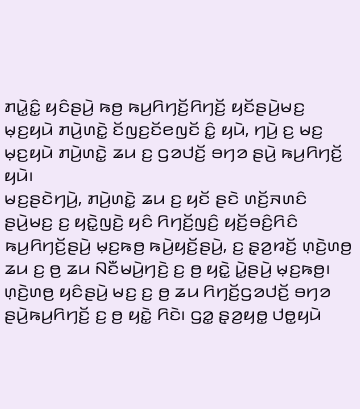ꤊꤣꤧ꤭ꤢꤨ꤭ ꤟꤢꤨꤔꤣꤧ꤬ ꤒꤥ꤬ ꤒꤣ꤬ꤖꤚꤢꤩ꤬ꤖꤚꤢꤩ꤬ ꤟꤢꤩꤔꤣꤧ꤬ꤗꤢ꤬ ꤗ꤫ꤢ꤬ꤟꤣꤧ ꤊꤣꤧ꤬ꤛꤢꤧ꤭ ꤢꤩꤜꤢ꤬ꤢꤩꤕꤜꤢꤩ ꤢꤨ꤭ ꤟꤣꤧ, ꤚꤣꤧ꤬ ꤢ꤬ ꤗꤢ꤬ ꤗ꤫ꤢ꤬ꤟꤣꤧ ꤊꤣꤧ꤬ꤛꤢꤧ꤭ ꤘꤣ ꤢ꤬ ꤞꤤꤓꤢꤩ꤬ ꤋꤚꤤ ꤔꤣꤧ꤬ ꤒꤣ꤬ꤖꤚꤢꤩ꤬ ꤟꤣꤧ꤯
ꤗꤢ꤬ꤔꤢꤧꤚꤣꤧ꤬, ꤊꤣꤧ꤬ꤛꤢꤧ꤭ ꤘꤣ ꤢ꤬ ꤟꤢꤩ ꤔꤢꤧ ꤛꤢꤩ꤬ꤏꤛꤢꤨ ꤔꤣꤧ꤬ꤗꤢ꤬ ꤢ꤬ ꤟꤢꤧ꤭ꤜꤢꤧ꤬ ꤟꤢꤨ ꤖꤚꤢꤩ꤬ꤜꤢꤨ꤬ ꤟꤢꤩ꤬ꤋꤢꤨ꤬ꤖꤢꤨ ꤒꤣ꤬ꤖꤚꤢꤩ꤬ꤔꤣꤧ꤬ ꤗ꤫ꤢ꤬ꤒꤥ꤬ ꤒꤣꤧ꤬ꤟꤢꤩ꤬ꤔꤣꤧ꤬, ꤢ꤬ ꤔ꤫ꤤ꤬ꤙꤢꤩ꤬ ꤛ꤫ꤢꤧ꤬ꤛꤥ꤬ ꤘꤣ ꤢ꤬ ꤥ꤬ ꤘꤣ ꤡꤢꤪꤗꤣꤧ꤬ꤚꤢꤧ꤬ ꤢ꤬ ꤥ꤬ ꤟꤢꤧ꤭ ꤣꤧ꤭ꤔꤣꤧ꤬ ꤗ꤫ꤢ꤬ꤒꤥ꤬꤯ ꤛ꤫ꤢꤧ꤬ꤛꤥ꤬ ꤟꤢꤨꤔꤣꤧ꤬ ꤗꤢ꤬ ꤢ꤬ ꤥ꤬ ꤘꤣ ꤖꤚꤢꤩ꤬ꤞꤤꤓꤢꤩ꤬ ꤋꤚꤤ ꤔꤣꤧ꤬ꤒꤣ꤬ꤖꤚꤢꤩ꤬ ꤢ꤬ ꤥ꤬ ꤟꤢꤧ꤭ ꤖꤢꤧ꤯ ꤞꤤ꤭ ꤔ꤫ꤤ꤬ꤟꤥ꤭ ꤓꤥ꤭ꤟꤣꤧ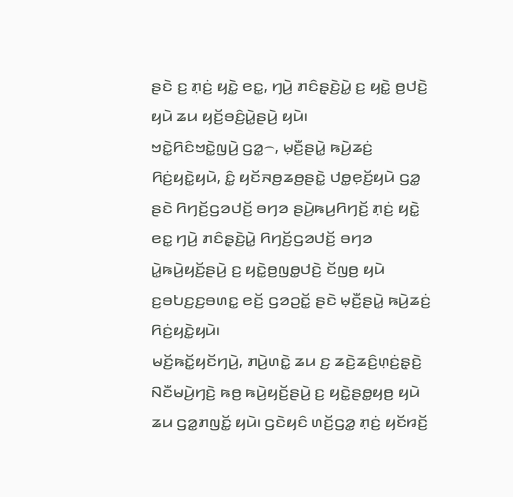ꤔꤢꤧ ꤢ꤬ ꤊ꤫ꤢꤦ꤬ ꤟꤢꤧ꤭ ꤕꤢ꤭, ꤚꤣꤧ꤬ ꤊꤢꤨꤔ꤫ꤢꤧ꤬ꤣꤧ꤭ ꤢ꤬ ꤟꤢꤧ꤭ ꤥ꤬ꤓꤢꤧ꤬ ꤟꤣꤧ ꤘꤣ ꤟꤢꤩ꤬ꤋꤢꤨ꤬ꤣꤧ꤭ꤔꤣꤧ꤬ ꤟꤣꤧ꤯
ꤠꤢꤧ꤭ꤖꤢꤨꤠꤢꤧ꤭ꤜꤣꤧ꤬ ꤞꤤ꤭꤮, ꤗ꤫ꤢꤪ꤬ꤔꤣꤧ꤭ ꤒꤣꤧ꤬ꤘꤢꤦ꤬ ꤖꤢꤦ꤬ꤟꤢꤧ꤭ꤟꤣꤧ, ꤢꤨ꤭ ꤟꤢꤩꤏꤥ꤬ꤘꤥ꤬ꤔꤢꤧ꤭ ꤓꤥ꤭ꤕ꤫ꤢꤩ꤬ꤟꤣꤧ ꤞꤤ꤭ ꤔꤢꤧ ꤖꤚꤢꤩ꤬ꤞꤤꤓꤢꤩ꤬ ꤋꤚꤤ ꤔꤣꤧ꤬ꤒꤣ꤬ꤖꤚꤢꤩ꤬ ꤊ꤫ꤢꤦ꤬ ꤟꤢꤧ꤭ ꤕꤢ꤭ ꤚꤣꤧ꤬ ꤊꤢꤨꤔ꤫ꤢꤧ꤬ꤣꤧ꤭ ꤖꤚꤢꤩ꤬ꤞꤤꤓꤢꤩ꤬ ꤋꤚꤤ ꤣꤧ꤭ꤒꤣꤧ꤬ꤟꤢꤩ꤬ꤔꤣꤧ꤬ ꤢ꤬ ꤟꤢꤧ꤭ꤥ꤬ꤜꤥ꤭ꤓꤢꤧ꤬ ꤢꤩꤜꤥ꤬ ꤟꤣꤧ ꤢ꤬ꤋꤝꤢ꤬ꤢ꤬ꤋꤛꤢ꤭ ꤕꤢꤩ꤬ ꤞꤤꤑꤢꤩ꤭ ꤔꤢꤧ ꤗ꤫ꤢꤪ꤬ꤔꤣꤧ꤭ ꤒꤣꤧ꤬ꤘꤢꤦ꤬ ꤖꤢꤦ꤬ꤟꤢꤧ꤭ꤟꤣꤧ꤯
ꤗꤢꤩ꤬ꤒꤢꤩ꤭ꤟꤢꤩꤚꤣꤧ꤬, ꤊꤣꤧ꤬ꤛꤢꤧ꤭ ꤘꤣ ꤢ꤬ ꤘꤢꤧ꤬ꤘꤢꤨ꤬ꤛ꤫ꤢꤦ꤬ꤔ꤫ꤢꤧ꤬ ꤡꤢꤪꤗꤣꤧ꤬ꤚꤢꤧ꤬ ꤒꤥ꤬ ꤒꤣꤧ꤬ꤟꤢꤩ꤬ꤔꤣꤧ꤬ ꤢ꤬ ꤟꤢꤧ꤭ꤔꤥ꤭ꤟꤥ꤬ ꤟꤣꤧ ꤘꤣ ꤞꤤ꤭ꤊꤜꤢꤩ꤭ ꤟꤣꤧ꤯ ꤞꤢꤧꤟꤢꤨ ꤛꤢꤩ꤬ꤞꤤ꤭ ꤊ꤫ꤢꤦ꤬ ꤟꤢꤩꤙꤢꤩ꤬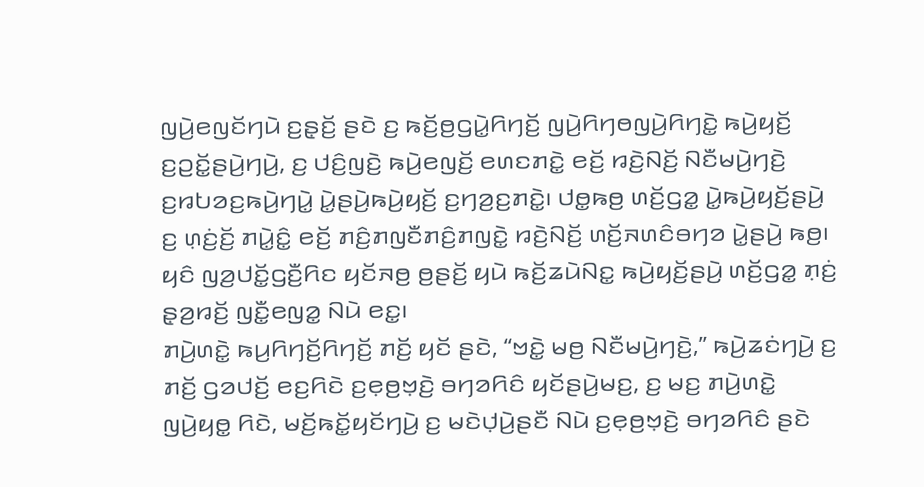ꤜꤣꤧ꤬ꤕꤜꤢꤩꤚꤣꤧ ꤢ꤬ꤔ꤫ꤢꤩ꤬ ꤔꤢꤧ ꤢ꤬ ꤒꤢꤩ꤬ꤥ꤬ꤞꤣꤧ꤭ꤖꤚꤢꤩ꤬ ꤜꤣꤧ꤬ꤖꤚꤥꤜꤣꤧ꤬ꤖꤚꤢꤧ꤭ ꤒꤣꤧ꤬ꤟꤢꤩ꤬ ꤢ꤬ꤑꤢꤩ꤭ꤔꤣꤧ꤬ꤚꤣꤧ꤬, ꤢ꤬ ꤓꤢꤨ꤬ꤜꤢꤧ꤬ ꤒꤣꤧ꤬ꤕꤜꤢꤩ꤬ ꤕꤛꤢꤊꤢꤧ꤭ ꤕꤢꤩ꤬ ꤙꤢꤧ꤬ꤡꤢꤩ꤬ ꤡꤢꤪꤗꤣꤧ꤬ꤚꤢꤧ꤬ ꤢ꤬ꤙꤝꤤꤢ꤬ꤒꤣꤧ꤬ꤚꤣꤧ꤭ ꤣꤧ꤭ꤔꤣꤧ꤬ꤒꤣꤧ꤬ꤟꤢꤩ꤬ ꤢ꤬ꤚꤤ꤬ꤢ꤬ꤊꤢꤧ꤭꤯ ꤓꤥ꤭ꤒꤥ꤬ ꤛꤢꤩ꤬ꤞꤤ꤭ ꤣꤧ꤭ꤒꤣꤧ꤬ꤟꤢꤩ꤬ꤔꤣꤧ꤬ ꤢ꤬ ꤛ꤫ꤢꤦ꤬ꤢꤩ꤬ ꤊꤣꤧ꤭ꤢꤨ꤭ ꤕꤢꤩ꤬ ꤊꤢꤨ꤬ꤊꤜꤢꤪꤊꤢꤨ꤬ꤊꤜꤢꤧ꤭ ꤙꤢꤧ꤬ꤡꤢꤩ꤬ ꤛꤢꤩ꤬ꤏꤛꤢꤨꤋꤚꤤ ꤣꤧ꤭ꤔꤣꤧ꤬ ꤒꤥ꤬꤯ ꤟꤢꤨ ꤜꤤ꤬ꤓꤢꤩ꤭ꤞꤢꤪ꤬ꤖꤢ ꤟꤢꤩꤏꤥ꤬ ꤥ꤬ꤔꤢꤩ꤬ ꤟꤣꤧ ꤒꤢꤩ꤬ꤘꤣꤧꤡꤢ꤭ ꤒꤣꤧ꤬ꤟꤢꤩ꤬ꤔꤣꤧ꤬ ꤛꤢꤩ꤬ꤞꤤ꤭ ꤊ꤫ꤢꤦ꤬ ꤔ꤫ꤤ꤬ꤙꤢꤩ꤬ ꤜꤢꤪ꤭ꤕꤜꤤ꤭ ꤡꤣꤧ ꤕꤢ꤭꤯
ꤊꤣꤧ꤬ꤛꤢꤧ꤭ ꤒꤣ꤬ꤖꤚꤢꤩ꤬ꤖꤚꤢꤩ꤬ ꤊꤢꤩ꤬ ꤟꤢꤩ ꤔꤢꤧ, “ꤠꤢꤧ꤭ ꤗꤥ꤬ ꤡꤢꤪꤗꤣꤧ꤬ꤚꤢꤧ꤬,” ꤒꤣꤧ꤬ꤘꤢꤦꤚꤣꤧ꤬ ꤢ꤬ ꤊꤢꤩ꤬ ꤞꤤꤓꤢꤩ꤬ ꤕꤢ꤬ꤖꤢꤧ ꤢ꤬ꤕ꤫ꤥ꤬ꤠ꤫ꤢꤧ꤬ ꤋꤚꤤꤖꤢꤨ ꤟꤢꤩꤔꤣꤧ꤬ꤗꤢ꤬, ꤢ꤬ ꤗꤢ꤬ ꤊꤣꤧ꤬ꤛꤢꤧ꤭ ꤜꤣꤧ꤬ꤟꤥ꤭ ꤖꤢꤧ, ꤗꤢꤩ꤬ꤒꤢꤩ꤭ꤟꤢꤩꤚꤣꤧ꤬ ꤢ꤬ ꤗꤢꤧꤓ꤫ꤣꤧ꤬ꤔꤢꤪ ꤡꤣꤧ ꤢ꤬ꤕ꤫ꤥ꤬ꤠ꤫ꤢꤧ꤬ ꤋꤚꤤꤖꤢꤨ ꤔꤢꤧ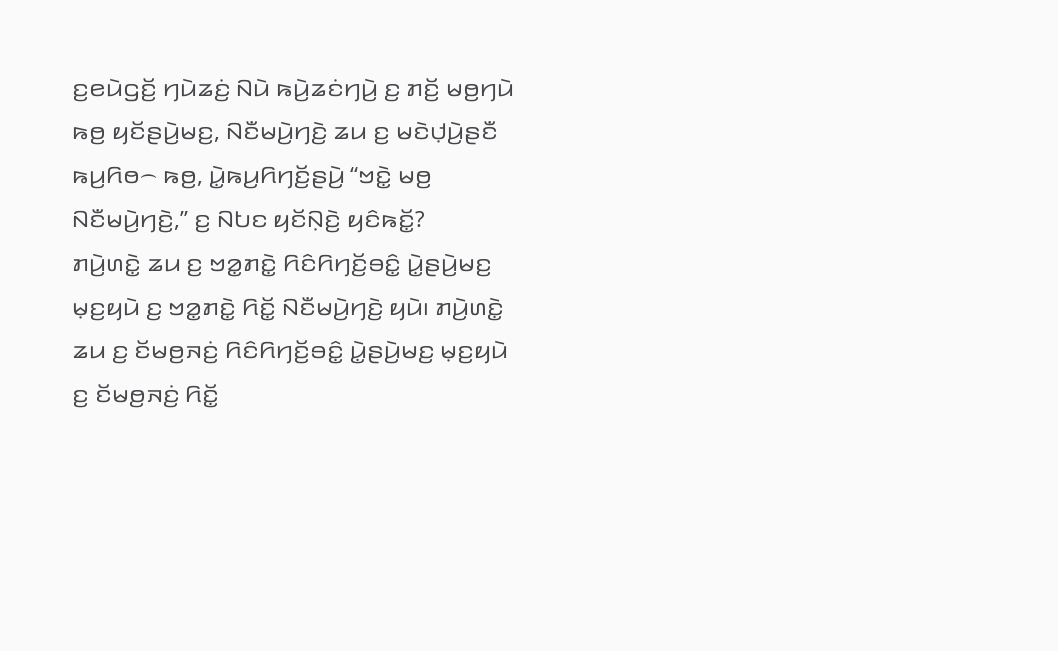ꤢ꤬ꤕꤣꤧꤞꤢꤩ꤬ ꤚꤣꤧꤘꤢꤦ꤬ ꤡꤣꤧ ꤒꤣꤧ꤬ꤘꤢꤦꤚꤣꤧ꤬ ꤢ꤬ ꤊꤢꤩ꤬ ꤗꤥ꤬ꤚꤣꤧ ꤒꤥ꤬ ꤟꤢꤩꤔꤣꤧ꤬ꤗꤢ꤬, ꤡꤢꤪꤗꤣꤧ꤬ꤚꤢꤧ꤬ ꤘꤣ ꤢ꤬ ꤗꤢꤧꤓ꤫ꤣꤧ꤬ꤔꤢꤪ ꤒꤣ꤬ꤖꤥ꤮ ꤒꤥ꤬, ꤣꤧ꤭ꤒꤣ꤬ꤖꤚꤢꤩ꤬ꤔꤣꤧ꤬ “ꤠꤢꤧ꤭ ꤗꤥ꤬ ꤡꤢꤪꤗꤣꤧ꤬ꤚꤢꤧ꤬,” ꤢ꤬ ꤡꤝꤢ ꤟꤢꤩꤡ꤫ꤢꤧ꤬ ꤟꤢꤨꤒꤢꤩ꤭?
ꤊꤣꤧ꤬ꤛꤢꤧ꤭ ꤘꤣ ꤢ꤬ ꤠꤤ꤭ꤊꤢꤧ꤭ ꤖꤢꤨꤖꤚꤢꤩ꤬ꤋꤢꤨ꤭ ꤣꤧ꤭ꤔꤣꤧ꤬ꤗꤢ꤬ ꤗ꤫ꤢ꤬ꤟꤣꤧ ꤢ꤬ ꤠꤤ꤭ꤊꤢꤧ꤭ ꤖꤢꤩ꤭ ꤡꤢꤪꤗꤣꤧ꤬ꤚꤢꤧ꤬ ꤟꤣꤧ꤯ ꤊꤣꤧ꤬ꤛꤢꤧ꤭ ꤘꤣ ꤢ꤬ ꤢꤩꤗꤥ꤬ꤏꤢꤦ꤬ ꤖꤢꤨꤖꤚꤢꤩ꤬ꤋꤢꤨ꤭ ꤣꤧ꤭ꤔꤣꤧ꤬ꤗꤢ꤬ ꤗ꤫ꤢ꤬ꤟꤣꤧ ꤢ꤬ ꤢꤩꤗꤥ꤬ꤏꤢꤦ꤬ ꤖꤢꤩ꤭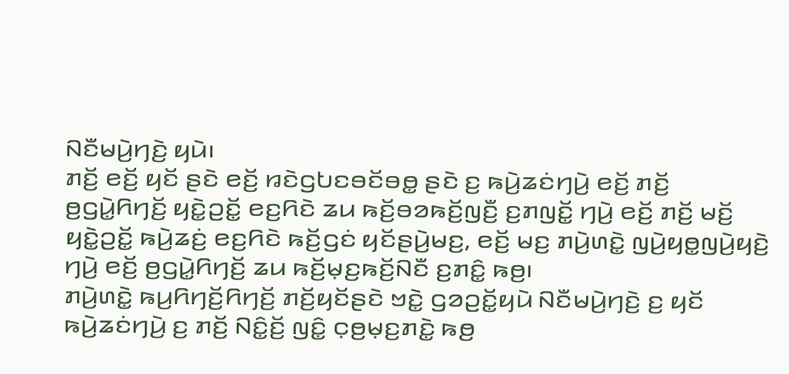ꤡꤢꤪꤗꤣꤧ꤬ꤚꤢꤧ꤬ ꤟꤣꤧ꤯
ꤊꤢꤩ꤬ ꤕꤢꤩ꤬ ꤟꤢꤩ ꤔꤢꤧ ꤕꤢꤩ꤬ ꤙꤢꤧꤞꤝꤢꤋꤢꤩꤋꤥ꤭ ꤔꤢꤧ ꤢ꤬ ꤒꤣꤧ꤬ꤘꤢꤦꤚꤣꤧ꤬ ꤕꤢꤩ꤬ ꤊꤢꤩ꤬ ꤥ꤬ꤞꤣꤧ꤭ꤖꤚꤢꤩ꤬ ꤟꤢꤧ꤭ꤑꤢꤩ꤭ ꤕꤢ꤬ꤖꤢꤧ ꤘꤣ ꤒꤢꤩ꤬ꤋꤤꤒꤢꤩ꤬ꤜꤢꤪ꤬ ꤢ꤬ꤊꤜꤢꤩ꤭ ꤚꤣꤧ꤬ ꤕꤢꤩ꤬ ꤊꤢꤩ꤬ ꤗꤢꤩ꤬ ꤟꤢꤧ꤭ꤑꤢꤩ꤭ ꤒꤣꤧ꤬ꤘꤢꤦ꤬ ꤕꤢ꤬ꤖꤢꤧ ꤒꤢꤩ꤬ꤞꤢꤦ ꤟꤢꤩꤔꤣꤧ꤬ꤗꤢ꤬, ꤕꤢꤩ꤬ ꤗꤢ꤬ ꤊꤣꤧ꤬ꤛꤢꤧ꤭ ꤜꤣꤧ꤬ꤟꤥ꤭ꤜꤣꤧ꤬ꤟꤢꤧ꤬ ꤚꤣꤧ꤬ ꤕꤢꤩ꤬ ꤥ꤬ꤞꤣꤧ꤭ꤖꤚꤢꤩ꤬ ꤘꤣ ꤒꤢꤩ꤬ꤗ꤫ꤢ꤬ꤒꤢꤩ꤬ꤡꤢꤪ ꤢ꤬ꤊꤢꤨ꤭ ꤒꤥ꤬꤯
ꤊꤣꤧ꤬ꤛꤢꤧ꤭ ꤒꤣ꤬ꤖꤚꤢꤩ꤬ꤖꤚꤢꤩ꤬ ꤊꤢꤩ꤬ꤟꤢꤩꤔꤢꤧ ꤠꤢꤧ꤭ ꤞꤤꤑꤢꤩ꤭ꤟꤣꤧ ꤡꤢꤪꤗꤣꤧ꤬ꤚꤢꤧ꤬ ꤢ꤬ ꤟꤢꤩ ꤒꤣꤧ꤬ꤘꤢꤦꤚꤣꤧ꤬ ꤢ꤬ ꤊꤢꤩ꤬ ꤡꤢꤨ꤭ꤢꤩ꤬ ꤜꤢꤨ꤭ ꤍ꤫ꤥ꤬ꤗ꤫ꤢ꤬ꤊꤢꤧ꤭ ꤒꤥ꤬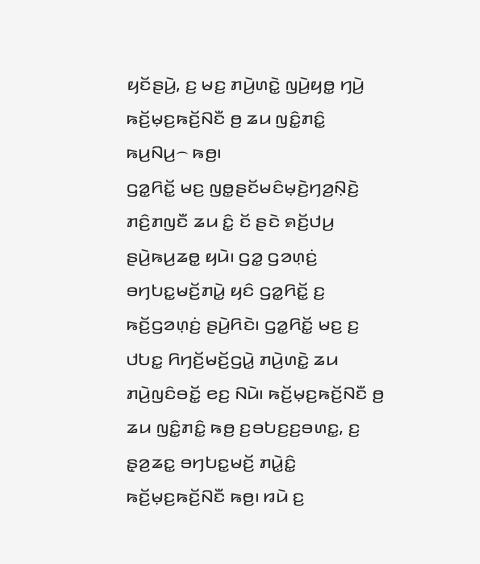ꤟꤢꤩꤔꤣꤧ꤬, ꤢ꤬ ꤗꤢ꤬ ꤊꤣꤧ꤬ꤛꤢꤧ꤭ ꤜꤣꤧ꤬ꤟꤥ꤭ ꤚꤣꤧ꤬ ꤒꤢꤩ꤬ꤗ꤫ꤢ꤬ꤒꤢꤩ꤬ꤡꤢꤪ ꤥ꤬ ꤘꤣ ꤜꤢꤨ꤭ꤊꤢꤨ꤭ ꤒꤣ꤬ꤡꤣ꤬꤮ ꤒꤥ꤬꤯
ꤞꤤ꤭ꤖꤢꤩ꤭ ꤗꤢ꤬ ꤜꤥ꤭ꤔꤢꤩꤗꤢꤨꤗ꤫ꤢꤧ꤬ꤚꤤ꤬ꤡ꤫ꤢꤧ꤬ ꤊꤢꤨ꤬ꤊꤜꤢꤪ ꤘꤣ ꤢꤨ꤭ ꤢꤩ ꤔꤢꤧ ꤎꤢꤩ꤬ꤓꤣ꤬ ꤔꤣꤧ꤬ꤒꤣ꤬ꤘꤥ꤭ ꤟꤣꤧ꤯ ꤞꤤ꤭ ꤞꤤꤛ꤫ꤢꤦ꤬ ꤋꤚꤝꤢ꤭ꤗꤢꤩ꤬ꤊꤣꤧ꤭ ꤟꤢꤨ ꤞꤤ꤭ꤖꤢꤩ꤭ ꤢ꤬ ꤒꤢꤩ꤬ꤞꤤꤛ꤫ꤢꤦ꤬ ꤔꤣꤧ꤬ꤖꤢꤧ꤯ ꤞꤤ꤭ꤖꤢꤩ꤭ ꤗꤢ꤬ ꤢ꤬ ꤓꤝꤢ꤭ ꤖꤚꤢꤩ꤬ꤗꤢꤩ꤬ꤞꤣꤧ꤭ ꤊꤣꤧ꤬ꤛꤢꤧ꤭ ꤘꤣ ꤊꤣꤧ꤬ꤜꤢꤨꤋꤢꤩ꤭ ꤕꤢ꤬ ꤡꤣꤧ꤯ ꤒꤢꤩ꤬ꤗ꤫ꤢ꤬ꤒꤢꤩ꤬ꤡꤢꤪ ꤥ꤬ ꤘꤣ ꤜꤢꤨ꤭ꤊꤢꤨ꤭ ꤒꤥ꤬ ꤢ꤬ꤋꤝꤢ꤬ꤢ꤬ꤋꤛꤢ꤭, ꤢ꤬ ꤔ꤫ꤤ꤬ꤘꤢ꤭ ꤋꤚꤝꤢ꤭ꤗꤢꤩ꤬ ꤊꤣꤧ꤭ꤢꤨ꤭ ꤒꤢꤩ꤬ꤗ꤫ꤢ꤬ꤒꤢꤩ꤬ꤡꤢꤪ ꤒꤥ꤬꤯ ꤙꤣꤧ ꤢ꤬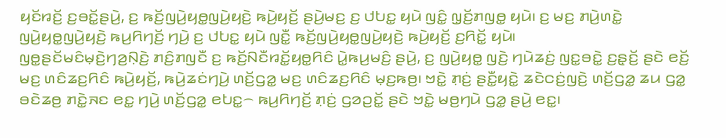ꤟꤢꤩꤙꤢꤩ꤬ ꤢ꤬ꤋꤢꤩ꤭ꤔꤣꤧ꤬, ꤢ꤬ ꤒꤢꤩ꤬ꤜꤣꤧ꤬ꤟꤥ꤭ꤜꤣꤧ꤬ꤟꤢꤧ꤬ ꤒꤣꤧ꤬ꤟꤢꤩ꤬ ꤔꤣꤧ꤬ꤗꤢ꤬ ꤢ꤬ ꤓꤝꤢ꤭ ꤟꤣꤧ ꤜꤢꤨ꤭ ꤜ꤫ꤢꤩ꤬ꤊꤜꤥ꤭ ꤟꤣꤧ꤯ ꤢ꤬ ꤗꤢ꤬ ꤊꤣꤧ꤬ꤛꤢꤧ꤭ ꤜꤣꤧ꤬ꤟꤥ꤭ꤜꤣꤧ꤬ꤟꤢꤧ꤬ ꤒꤣ꤬ꤖꤚꤢꤩ꤬ ꤚꤣꤧ꤬ ꤢ꤬ ꤓꤝꤢ꤭ ꤟꤣꤧ ꤜꤢꤪ꤭ ꤒꤢꤩ꤬ꤜꤣꤧ꤬ꤟꤥ꤭ꤜꤣꤧ꤬ꤟꤢꤧ꤬ ꤒꤣꤧ꤬ꤟꤢꤩ꤬ ꤢ꤬ꤖꤢꤩ꤭ ꤟꤣꤧ꤯
ꤜꤥ꤭ꤔꤢꤩꤗꤢꤨꤗ꤫ꤢꤧ꤬ꤚꤤ꤬ꤡ꤫ꤢꤧ꤬ ꤊꤢꤨ꤬ꤊꤜꤢꤪ ꤢ꤬ ꤒꤢꤩ꤬ꤡꤢꤪꤙꤢꤩ꤭ꤟꤥ꤭ꤖꤢꤨ ꤣꤧ꤭ꤒꤣ꤬ꤗꤢꤨ꤬ ꤔꤣꤧ꤬, ꤢ꤬ ꤜꤣꤧ꤬ꤟꤥ꤭ ꤜꤢꤧ꤬ ꤚꤣꤧꤘꤢꤦ꤬ ꤜꤢ꤭ꤋꤢꤧ꤭ ꤢ꤬ꤔ꤫ꤢꤩ꤬ ꤔꤢꤧ ꤕꤢꤩ꤬ ꤗꤢ꤬ ꤛꤢꤨꤘꤢ꤬ꤖꤢꤨ ꤒꤣꤧ꤬ꤟꤢꤩ꤬, ꤒꤣꤧ꤬ꤘꤢꤦꤚꤣꤧ꤬ ꤛꤢꤩ꤬ꤞꤤ꤭ ꤗꤢ꤬ ꤛꤢꤨꤘꤢ꤬ꤖꤢꤨ ꤗ꤫ꤢ꤬ꤒꤥ꤬꤯ ꤠꤢꤧ꤭ ꤊ꤫ꤢꤦ꤬ ꤔꤢꤪ꤭ꤟꤢꤧ꤭ ꤘꤢꤧꤍꤢꤦ꤬ꤜꤢꤧ꤬ ꤛꤢꤩ꤬ꤞꤤ꤭ ꤘꤣ ꤞꤤ꤭ ꤋꤢꤧꤘꤥ꤬ ꤊꤢꤧ꤭ꤏꤢ ꤕꤢ꤭ ꤚꤣꤧ꤬ ꤛꤢꤩ꤬ꤞꤤ꤭ ꤕꤝꤢ꤭꤮ ꤒꤣ꤬ꤖꤚꤢꤩ꤬ ꤊ꤫ꤢꤦ꤬ ꤞꤤꤑꤢꤩ꤭ ꤔꤢꤧ ꤠꤢꤧ꤭ ꤗꤥ꤬ꤚꤣꤧ ꤞꤤ꤭ ꤔꤣꤧ꤬ ꤕꤢ꤭꤯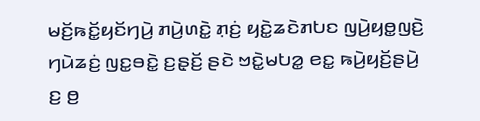ꤗꤢꤩ꤬ꤒꤢꤩ꤭ꤟꤢꤩꤚꤣꤧ꤬ ꤊꤣꤧ꤬ꤛꤢꤧ꤭ ꤊ꤫ꤢꤦ꤬ ꤟꤢꤧ꤭ꤘꤢꤧꤊꤝꤢ ꤜꤣꤧ꤬ꤟꤥ꤭ꤜꤢꤧ꤬ ꤚꤣꤧꤘꤢꤦ꤬ ꤜꤢ꤭ꤋꤢꤧ꤭ ꤢ꤬ꤔ꤫ꤢꤩ꤬ ꤔꤢꤧ ꤠꤢꤧ꤭ꤗꤝꤤ꤭ ꤕꤢ꤭ ꤒꤣꤧ꤬ꤟꤢꤩ꤬ꤔꤣꤧ꤬ ꤢ꤬ ꤥ꤬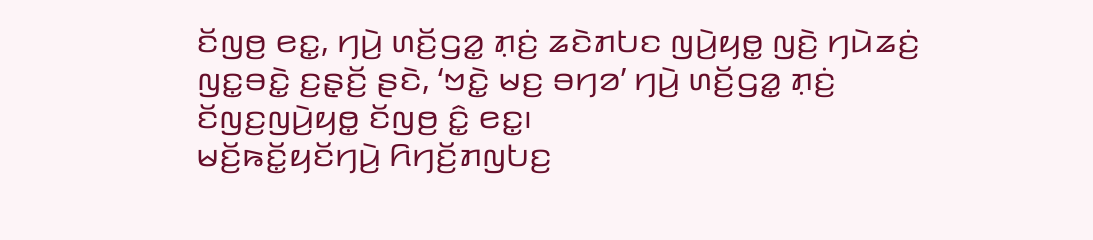ꤢꤩꤜꤥ꤬ ꤕꤢ꤭, ꤚꤣꤧ꤬ ꤛꤢꤩ꤬ꤞꤤ꤭ ꤊ꤫ꤢꤦ꤬ ꤘꤢꤧꤊꤝꤢ ꤜꤣꤧ꤬ꤟꤥ꤭ ꤜꤢꤧ꤬ ꤚꤣꤧꤘꤢꤦ꤬ ꤜꤢ꤭ꤋꤢꤧ꤭ ꤢ꤬ꤔ꤫ꤢꤩ꤬ ꤔꤢꤧ, ‘ꤠꤢꤧ꤭ ꤗꤢ꤬ ꤋꤚꤤ’ ꤚꤣꤧ꤬ ꤛꤢꤩ꤬ꤞꤤ꤭ ꤊ꤫ꤢꤦ꤬ ꤢꤩꤜꤢ꤬ꤜꤣꤧ꤬ꤟꤥ꤭ ꤢꤩꤜꤥ꤬ ꤢꤨ꤭ ꤕꤢ꤭꤯
ꤗꤢꤩ꤬ꤒꤢꤩ꤭ꤟꤢꤩꤚꤣꤧ꤬ ꤖꤚꤢꤩ꤬ꤊꤜꤝꤢ꤬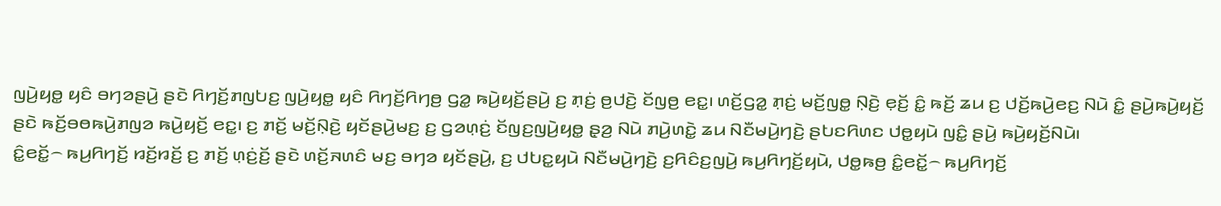ꤜꤣꤧ꤬ꤟꤥ꤭ ꤟꤢꤨ ꤋꤚꤤꤔꤣꤧ꤬ ꤔꤢꤧ ꤖꤚꤢꤩ꤬ꤊꤜꤝꤢ꤬ ꤜꤣꤧ꤬ꤟꤥ꤭ ꤟꤢꤨ ꤖꤚꤢꤩ꤬ꤖꤚꤥ꤬ ꤞꤤ꤭ ꤒꤣꤧ꤬ꤟꤢꤩ꤬ꤔꤣꤧ꤬ ꤢ꤬ ꤊ꤫ꤢꤦ꤬ ꤥ꤬ꤓꤢꤧ꤬ ꤢꤩꤜꤥ꤬ ꤕꤢ꤭꤯ ꤛꤢꤩ꤬ꤞꤤ꤭ ꤊ꤫ꤢꤦ꤬ ꤗꤢꤩ꤬ꤜꤥ꤭ ꤡ꤫ꤢꤧ꤬ ꤕ꤫ꤢꤩ꤬ ꤢꤨ꤭ ꤒꤢꤩ꤬ ꤘꤣ ꤢ꤬ ꤓꤢꤩ꤬ꤒꤣꤧ꤬ꤕꤢ꤬ ꤡꤣꤧ ꤢꤨ꤭ ꤔꤣꤧ꤬ꤒꤣꤧ꤬ꤟꤢꤩ꤬ ꤔꤢꤧ ꤒꤢꤩ꤬ꤋꤥꤒꤣꤧ꤬ꤊꤜꤤ ꤒꤣꤧ꤬ꤟꤢꤩ꤬ ꤕꤢ꤭꤯ ꤢ꤬ ꤊꤢꤩ꤬ ꤗꤢꤩ꤬ꤡ꤫ꤢꤧ꤬ ꤟꤢꤩꤔꤣꤧ꤬ꤗꤢ꤬ ꤢ꤬ ꤞꤤꤛ꤫ꤢꤦ꤬ ꤢꤩꤜꤢ꤬ꤜꤣꤧ꤬ꤟꤥ꤭ ꤔ꤫ꤤ꤬ ꤡꤣꤧ ꤊꤣꤧ꤬ꤛꤢꤧ꤭ ꤘꤣ ꤡꤢꤪꤗꤣꤧ꤬ꤚꤢꤧ꤬ ꤔꤝꤢꤖꤛꤢ ꤓꤥ꤭ꤟꤣꤧ ꤜꤢꤨ꤭ ꤔꤣꤧ꤬ ꤒꤣꤧ꤬ꤟꤢꤩ꤬ꤡꤣꤧ꤯
ꤢꤨ꤭ꤕꤢꤩ꤭꤮ ꤒꤣ꤬ꤖꤚꤢꤩ꤬ ꤙꤢꤩ꤬ꤙꤢꤩ꤬ ꤢ꤬ ꤊꤢꤩ꤬ ꤛ꤫ꤢꤦ꤬ꤢꤩ꤬ ꤔꤢꤧ ꤛꤢꤩ꤬ꤏꤛꤢꤨ ꤗꤢ꤬ ꤋꤚꤤ ꤟꤢꤩꤔꤣꤧ꤬, ꤢ꤬ ꤓꤝꤢ꤭ꤟꤣꤧ ꤡꤢꤪꤗꤣꤧ꤬ꤚꤢꤧ꤬ ꤢ꤬ꤖꤢꤨꤢ꤬ꤜꤣꤧ꤬ ꤒꤣ꤬ꤖꤚꤢꤩ꤬ꤟꤣꤧ, ꤓꤥ꤭ꤒꤥ꤬ ꤢꤨ꤭ꤕꤢꤩ꤭꤮ ꤒꤣ꤬ꤖꤚꤢꤩ꤬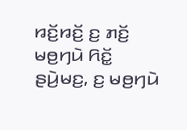ꤙꤢꤩ꤬ꤙꤢꤩ꤬ ꤢ꤬ ꤊꤢꤩ꤬ ꤗꤥ꤬ꤚꤣꤧ ꤖꤢꤩ꤭ ꤔꤣꤧ꤬ꤗꤢ꤬, ꤢ꤬ ꤗꤥ꤬ꤚꤣꤧ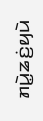ꤊꤣꤧ꤭ꤘꤢꤦ꤬ꤟꤣꤧ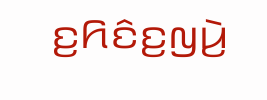ꤢ꤬ꤖꤢꤨꤢ꤬ꤜꤣꤧ꤬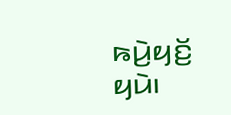ꤒꤣꤧ꤬ꤟꤢꤩ꤬ ꤟꤣꤧ꤯